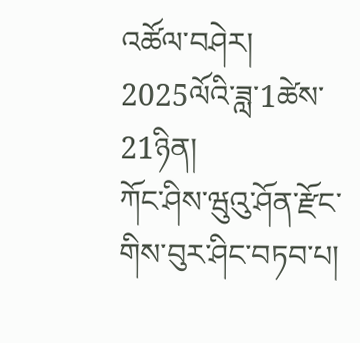འཚོལ་བཤེར།
2025ལོའི་ཟླ་1ཚེས་21ཉིན།
ཀོང་ཤིས་ཝུའུ་ཤོན་རྫོང་གིས་བུར་ཤིང་བཏབ་པ།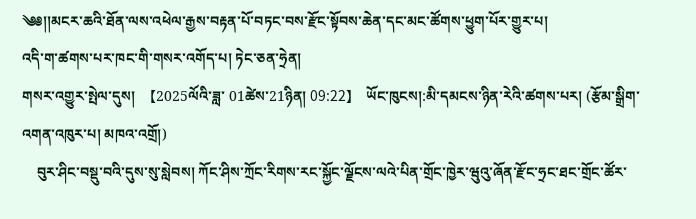༄༅།།མངར་ཆའི་ཐོན་ལས་འཕེལ་རྒྱས་བརྟན་པོ་བཏང་བས་རྫོང་སྟོབས་ཆེན་དང་མང་ཚོགས་ཕྱུག་པོར་གྱུར་པ།
འདི་ག་ཚགས་པར་ཁང་གི་གསར་འགོད་པ། ཏེང་ཅན་ཧྲེན།
གསར་འགྱུར་སྤེལ་དུས།  【2025ལོའི་ཟླ་ 01ཚེས་21ཉིན། 09:22】  ཡོང་ཁུངས།:མི་དམངས་ཉིན་རེའི་ཚགས་པར། (རྩོམ་སྒྲིག་འགན་འཁུར་པ། མཁའ་འགྲོ།)
    བུར་ཤིང་བསྡུ་བའི་དུས་སུ་སླེབས། ཀོང་ཤིས་ཀྲོང་རིགས་རང་སྐྱོང་ལྗོངས་ལའེ་པིན་གྲོང་ཁྱེར་ཝུའུ་ཞོན་རྫོང་ཧྲང་ཐང་གྲོང་ཚོར་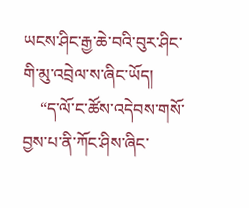ཡངས་ཤིང་རྒྱ་ཆེ་བའི་བུར་ཤིང་གི་མུ་འབྲེལ་ས་ཞིང་ཡོད།
    “ད་ལོ་ང་ཚོས་འདེབས་གསོ་བྱས་པ་ནི་ཀོང་ཤིས་ཞིང་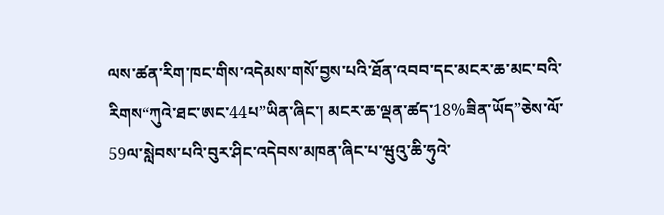ལས་ཚན་རིག་ཁང་གིས་འདེམས་གསོ་བྱས་པའི་ཐོན་འབབ་དང་མངར་ཆ་མང་བའི་རིགས“ཀུའེ་ཐང་ཨང་44པ”ཡིན་ཞིང་། མངར་ཆ་ལྡན་ཚད་18%ཟིན་ཡོད”ཅེས་ལོ་59ལ་སླེབས་པའི་བུར་ཤིང་འདེབས་མཁན་ཞིང་པ་ཝུའུ་ཆི་ཧུའེ་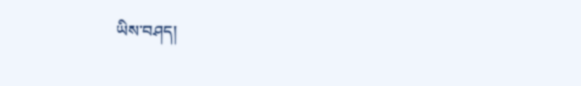ཡིས་བཤད།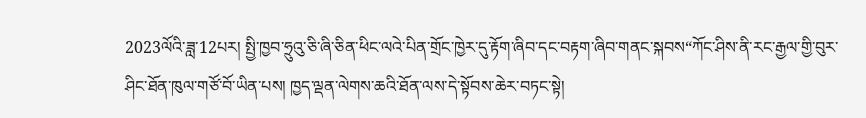2023ལོའི་ཟླ་12པར། སྤྱི་ཁྱབ་ཧྲུའུ་ཅི་ཞི་ཅིན་ཕིང་ལའེ་པིན་གྲོང་ཁྱེར་དུ་རྟོག་ཞིབ་དང་བརྟག་ཞིབ་གནང་སྐབས“ཀོང་ཤིས་ནི་རང་རྒྱལ་གྱི་བུར་ཤིང་ཐོན་ཁུལ་གཙོ་བོ་ཡིན་པས། ཁྱད་ལྡན་ལེགས་ཆའི་ཐོན་ལས་དེ་སྟོབས་ཆེར་བཏང་སྟེ།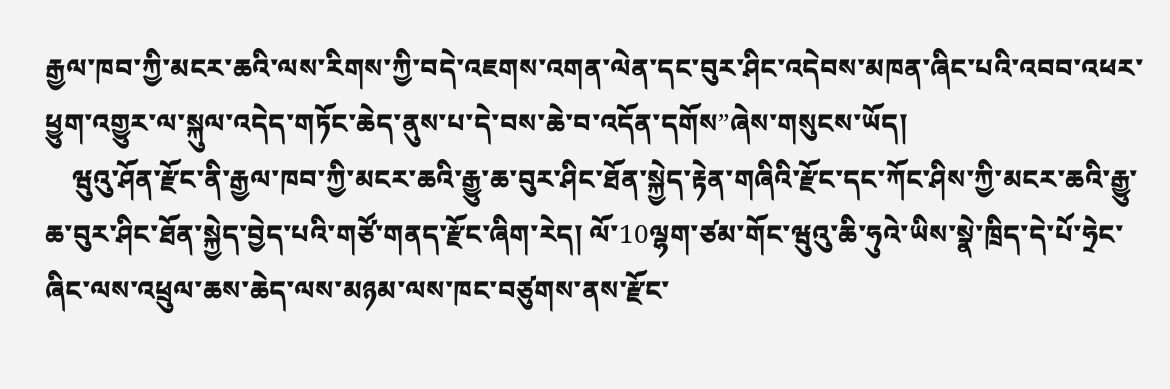རྒྱལ་ཁབ་ཀྱི་མངར་ཆའི་ལས་རིགས་ཀྱི་བདེ་འཇགས་འགན་ལེན་དང་བུར་ཤིང་འདེབས་མཁན་ཞིང་པའི་འབབ་འཕར་ཕྱུག་འགྱུར་ལ་སྐུལ་འདེད་གཏོང་ཆེད་ནུས་པ་དེ་བས་ཆེ་བ་འདོན་དགོས”ཞེས་གསུངས་ཡོད།
    ཝུའུ་ཤོན་རྫོང་ནི་རྒྱལ་ཁབ་ཀྱི་མངར་ཆའི་རྒྱུ་ཆ་བུར་ཤིང་ཐོན་སྐྱེད་རྟེན་གཞིའི་རྫོང་དང་ཀོང་ཤིས་ཀྱི་མངར་ཆའི་རྒྱུ་ཆ་བུར་ཤིང་ཐོན་སྐྱེད་བྱེད་པའི་གཙོ་གནད་རྫོང་ཞིག་རེད། ལོ་10ལྷག་ཙམ་གོང་ཝུའུ་ཆི་ཧུའེ་ཡིས་སྣེ་ཁྲིད་དེ་པོ་ཧྲེང་ཞིང་ལས་འཕྲུལ་ཆས་ཆེད་ལས་མཉམ་ལས་ཁང་བཙུགས་ནས་རྫོང་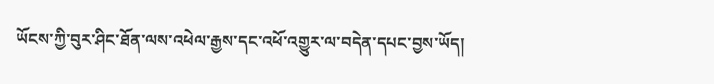ཡོངས་ཀྱི་བུར་ཤིང་ཐོན་ལས་འཕེལ་རྒྱས་དང་འཕོ་འགྱུར་ལ་བདེན་དཔང་བྱས་ཡོད།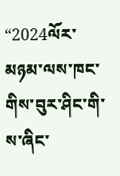“2024ལོར་མཉམ་ལས་ཁང་གིས་བུར་ཤིང་གི་ས་ཞིང་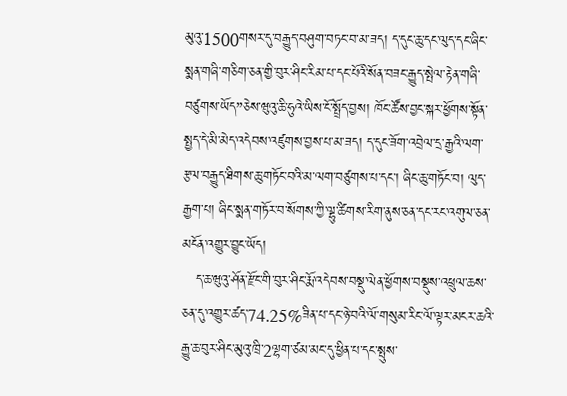མུའུ་1500གསར་དུ་བརྒྱུད་བཤུག་བཏང་བ་མ་ཟད། ད་དུང་ཆུ་དང་ལུད་དང་ཞིང་སྨན་གཞི་གཅིག་ཅན་གྱི་བུར་ཤིང་རིམ་པ་དང་པོའི་སོན་བཟང་རྒྱུད་སྤེལ་རྟེན་གཞི་བཙུགས་ཡོད”ཅེས་ཝུའུ་ཆི་ཧུའེ་ཡིས་ངོ་སྤྲོད་བྱས། ཁོང་ཚོས་བྱང་སྐར་ཕྱོགས་སྟོན་སྤྱད་དེ་མི་མེད་འདེབས་འཛུགས་བྱས་པ་མ་ཟད། ད་དུང་ཟོག་འབྲེལ་དྲ་རྒྱའི་ལག་རྩལ་བརྒྱུད་ཐིགས་ཆུ་གཏོང་བའི་མ་ལག་བཙུགས་པ་དང་། ཞིང་ཆུ་གཏོང་བ། ལུད་རྒྱག་པ། ཞིང་སྨན་གཏོར་བ་སོགས་ཀྱི་ལྷུ་ཚིགས་རིག་ནུས་ཅན་དང་རང་འགུལ་ཅན་མངོན་འགྱུར་བྱུང་ཡོད།
   ད་ཆ་ཝུའུ་ཤོན་རྫོང་གི་བུར་ཤིང་རྨོ་འདེབས་བསྡུ་ལེན་ཕྱོགས་བསྡུས་འཕྲུལ་ཆས་ཅན་དུ་འགྱུར་ཚད་74.25%ཟིན་པ་དང་ཉེ་བའི་ལོ་གསུམ་རིང་ལོ་ལྟར་མངར་ཆའི་རྒྱུ་ཆ་བུར་ཤིང་མུའུ་ཁྲི་2ལྷག་ཙམ་མང་དུ་ཕྱིན་པ་དང་སྤུས་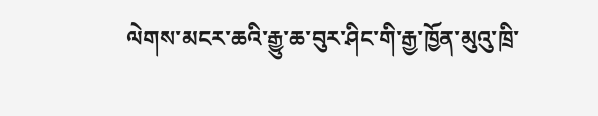ལེགས་མངར་ཆའི་རྒྱུ་ཆ་བུར་ཤིང་གི་རྒྱ་ཁྱོན་མུའུ་ཁྲི་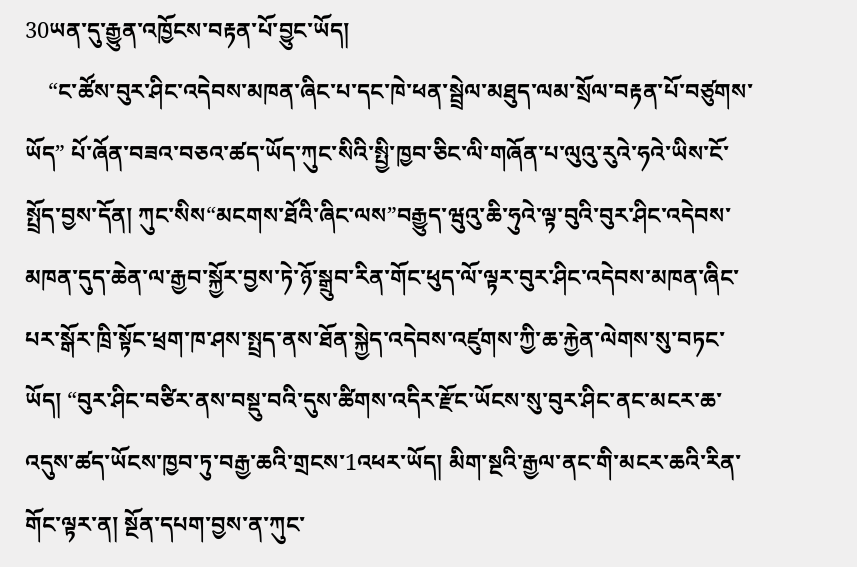30ཡན་དུ་རྒྱུན་འཁྱོངས་བརྟན་པོ་བྱུང་ཡོད།
    “ང་ཚོས་བུར་ཤིང་འདེབས་མཁན་ཞིང་པ་དང་ཁེ་ཕན་སྦྲེལ་མཐུད་ལམ་སྲོལ་བརྟན་པོ་བཙུགས་ཡོད” པོ་ཞོན་བཟའ་བཅའ་ཚད་ཡོད་ཀུང་སིའི་སྤྱི་ཁྱབ་ཅིང་ལི་གཞོན་པ་ལུའུ་རུའེ་ཧའེ་ཡིས་ངོ་སྤྲོད་བྱས་དོན། ཀུང་སིས“མངགས་ཐོའི་ཞིང་ལས”བརྒྱུད་ཝུའུ་ཆི་ཧུའེ་ལྟ་བུའི་བུར་ཤིང་འདེབས་མཁན་དུད་ཆེན་ལ་རྒྱབ་སྐྱོར་བྱས་ཏེ་ཉོ་སྒྲུབ་རིན་གོང་ཕུད་ལོ་ལྟར་བུར་ཤིང་འདེབས་མཁན་ཞིང་པར་སྒོར་ཁྲི་སྟོང་ཕྲག་ཁ་ཤས་སྤྲད་ནས་ཐོན་སྐྱེད་འདེབས་འཛུགས་ཀྱི་ཆ་རྐྱེན་ལེགས་སུ་བཏང་ཡོད། “བུར་ཤིང་བཙིར་ནས་བསྡུ་བའི་དུས་ཚིགས་འདིར་རྫོང་ཡོངས་སུ་བུར་ཤིང་ནང་མངར་ཆ་འདུས་ཚད་ཡོངས་ཁྱབ་ཏུ་བརྒྱ་ཆའི་གྲངས་1འཕར་ཡོད། མིག་སྔའི་རྒྱལ་ནང་གི་མངར་ཆའི་རིན་གོང་ལྟར་ན། སྔོན་དཔག་བྱས་ན་ཀུང་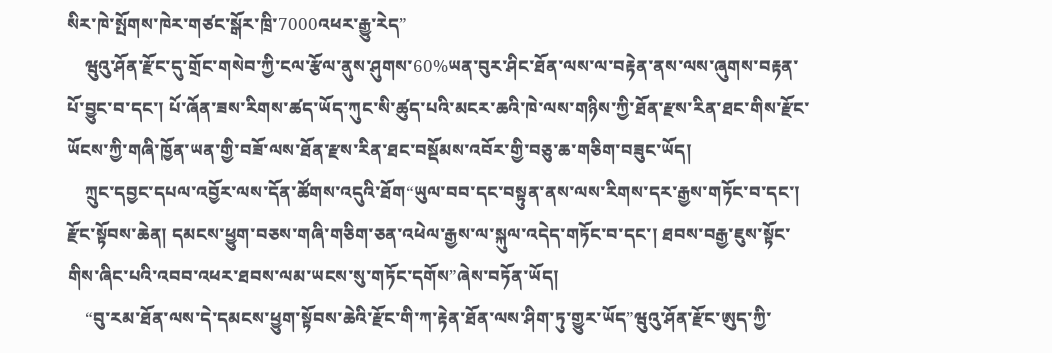སིར་ཁེ་སྤོགས་ཁེར་གཙང་སྒོར་ཁྲི་7000འཕར་རྒྱུ་རེད”
    ཝུའུ་ཤོན་རྫོང་དུ་གྲོང་གསེབ་ཀྱི་ངལ་རྩོལ་ནུས་ཤུགས་60%ཡན་བུར་ཤིང་ཐོན་ལས་ལ་བརྟེན་ནས་ལས་ཞུགས་བརྟན་པོ་བྱུང་བ་དང་། པོ་ཞོན་ཟས་རིགས་ཚད་ཡོད་ཀུང་སི་ཚུད་པའི་མངར་ཆའི་ཁེ་ལས་གཉིས་ཀྱི་ཐོན་རྫས་རིན་ཐང་གིས་རྫོང་ཡོངས་ཀྱི་གཞི་ཁྱོན་ཡན་གྱི་བཟོ་ལས་ཐོན་རྫས་རིན་ཐང་བསྡོམས་འབོར་གྱི་བཅུ་ཆ་གཅིག་བཟུང་ཡོད།
    ཀྲུང་དབྱང་དཔལ་འབྱོར་ལས་དོན་ཚོགས་འདུའི་ཐོག“ཡུལ་བབ་དང་བསྟུན་ནས་ལས་རིགས་དར་རྒྱས་གཏོང་བ་དང་། རྫོང་སྟོབས་ཆེན། དམངས་ཕྱུག་བཅས་གཞི་གཅིག་ཅན་འཕེལ་རྒྱས་ལ་སྐུལ་འདེད་གཏོང་བ་དང་། ཐབས་བརྒྱ་ཇུས་སྟོང་གིས་ཞིང་པའི་འབབ་འཕར་ཐབས་ལམ་ཡངས་སུ་གཏོང་དགོས”ཞེས་བཏོན་ཡོད།
    “བུ་རམ་ཐོན་ལས་དེ་དམངས་ཕྱུག་སྟོབས་ཆེའི་རྫོང་གི་ཀ་རྟེན་ཐོན་ལས་ཤིག་ཏུ་གྱུར་ཡོད”ཝུའུ་ཤོན་རྫོང་ཨུད་ཀྱི་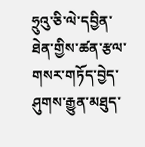ཧྲུའུ་ཅི་ལེ་དབྱིན་ཐེན་གྱིས་ཚན་རྩལ་གསར་གཏོད་བྱེད་ཤུགས་རྒྱུན་མཐུད་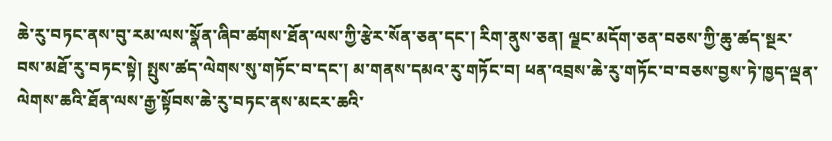ཆེ་རུ་བཏང་ནས་བུ་རམ་ལས་སྣོན་ཞིབ་ཚགས་ཐོན་ལས་ཀྱི་རྩེར་སོན་ཅན་དང་། རིག་ནུས་ཅན། ལྗང་མདོག་ཅན་བཅས་ཀྱི་ཆུ་ཚད་སྔར་བས་མཐོ་རུ་བཏང་སྟེ། སྤུས་ཚད་ལེགས་སུ་གཏོང་བ་དང་། མ་གནས་དམའ་རུ་གཏོང་བ། ཕན་འབྲས་ཆེ་རུ་གཏོང་བ་བཅས་བྱས་ཏེ་ཁྱད་ལྡན་ལེགས་ཆའི་ཐོན་ལས་རྒྱ་སྟོབས་ཆེ་རུ་བཏང་ནས་མངར་ཆའི་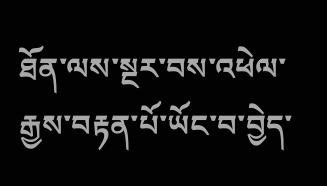ཐོན་ལས་སྔར་བས་འཕེལ་རྒྱས་བརྟན་པོ་ཡོང་བ་བྱེད་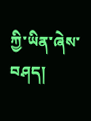ཀྱི་ཡིན་ཞེས་བཤད།